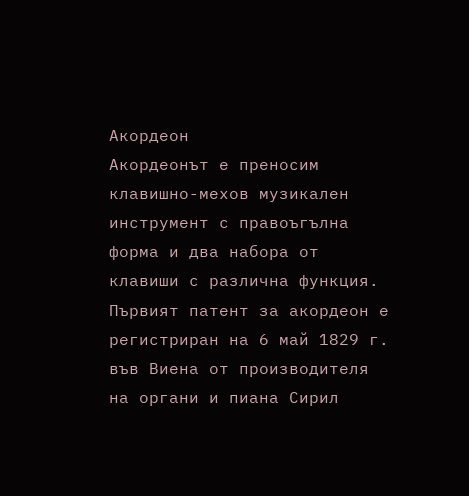Акордеон
Акордеонът е преносим клавишно-мехов музикален инструмент с правоъгълна форма и два набора от клавиши с различна функция.
Първият патент за акордеон е регистриран на 6 май 1829 г. във Виена от производителя на органи и пиана Сирил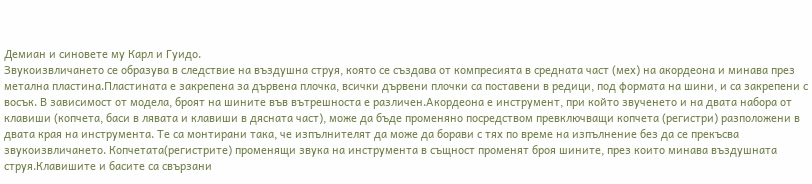Демиан и синовете му Карл и Гуидо.
Звукоизвличането се образува в следствие на въздушна струя, която се създава от компресията в средната част (мех) на акордеона и минава през метална пластина.Пластината е закрепена за дървена плочка, всички дървени плочки са поставени в редици, под формата на шини, и са закрепени с восък. В зависимост от модела, броят на шините във вътрешноста е различен.Акордеона е инструмент, при който звученето и на двата набора от клавиши (копчета, баси в лявата и клавиши в дясната част), може да бъде променяно посредством превключващи копчета (регистри) разположени в двата края на инструмента. Те са монтирани така, че изпълнителят да може да борави с тях по време на изпълнение без да се прекъсва звукоизвличането. Копчетата(регистрите) променящи звука на инструмента в същност променят броя шините, през които минава въздушната струя.Клавишите и басите са свързани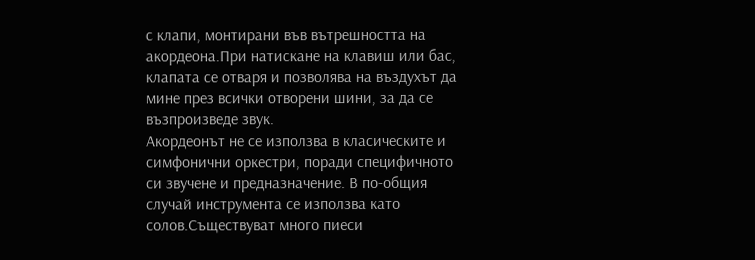с клапи, монтирани във вътрешността на акордеона.При натискане на клавиш или бас, клапата се отваря и позволява на въздухът да мине през всички отворени шини, за да се възпроизведе звук.
Акордеонът не се използва в класическите и симфонични оркестри, поради специфичното си звучене и предназначение. В по-общия случай инструмента се използва като солов.Съществуват много пиеси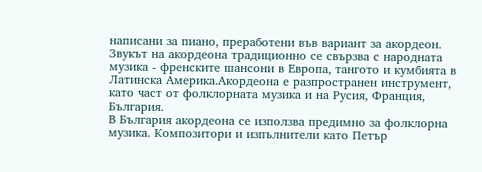написани за пиано, преработени във вариант за акордеон.
Звукът на акордеона традиционно се свързва с народната музика - френските шансони в Европа, тангото и кумбията в Латинска Америка.Акордеона е разпространен инструмент, като част от фолклорната музика и на Русия, Франция, България.
В България акордеона се използва предимно за фолклорна музика. Композитори и изпълнители като Петър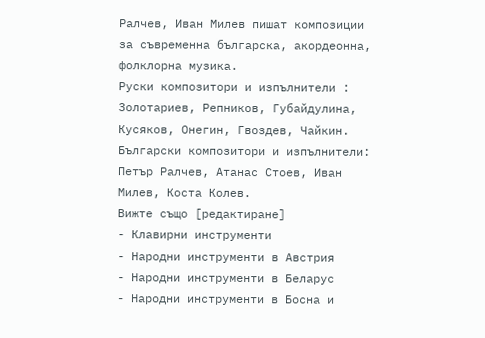Ралчев, Иван Милев пишат композиции за съвременна българска, акордеонна, фолклорна музика.
Руски композитори и изпълнители : Золотариев, Репников, Губайдулина, Кусяков, Онегин, Гвоздев, Чайкин. Български композитори и изпълнители: Петър Ралчев, Атанас Стоев, Иван Милев, Коста Колев.
Вижте също [редактиране]
- Клавирни инструменти
- Народни инструменти в Австрия
- Народни инструменти в Беларус
- Народни инструменти в Босна и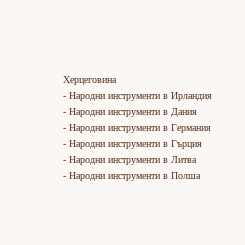Херцеговина
- Народни инструменти в Ирландия
- Народни инструменти в Дания
- Народни инструменти в Германия
- Народни инструменти в Гърция
- Народни инструменти в Литва
- Народни инструменти в Полша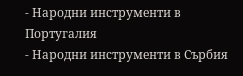- Народни инструменти в Португалия
- Народни инструменти в Сърбия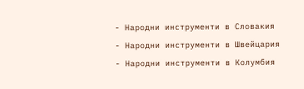- Народни инструменти в Словакия
- Народни инструменти в Швейцария
- Народни инструменти в Колумбия